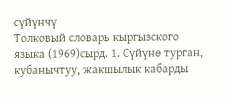сүйүнчү
Толковый словарь кыргызского языка (1969)сырд. 1. Сүйүнө турган, кубанычтуу, жакшылык кабарды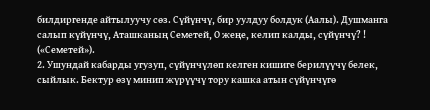билдиргенде айтылуучу сөз. Сүйүнчү, бир уулдуу болдук (Аалы). Душманга салып күйүнчү, Аташканың Семетей, О жеңе, келип калды, сүйүнчү? ! («Семетей»).
2. Ушундай кабарды угузуп, сүйүнчүлөп келген кишиге берилүүчү белек, сыйлык. Бектур өзү минип жүрүүчү тору кашка атын сүйүнчүгө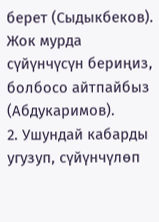берет (Сыдыкбеков). Жок мурда сүйүнчүсүн бериңиз, болбосо айтпайбыз (Абдукаримов).
2. Ушундай кабарды угузуп, сүйүнчүлөп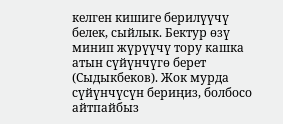келген кишиге берилүүчү белек, сыйлык. Бектур өзү минип жүрүүчү тору кашка атын сүйүнчүгө берет (Сыдыкбеков). Жок мурда сүйүнчүсүн бериңиз, болбосо айтпайбыз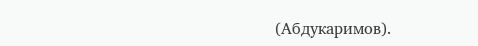(Абдукаримов).